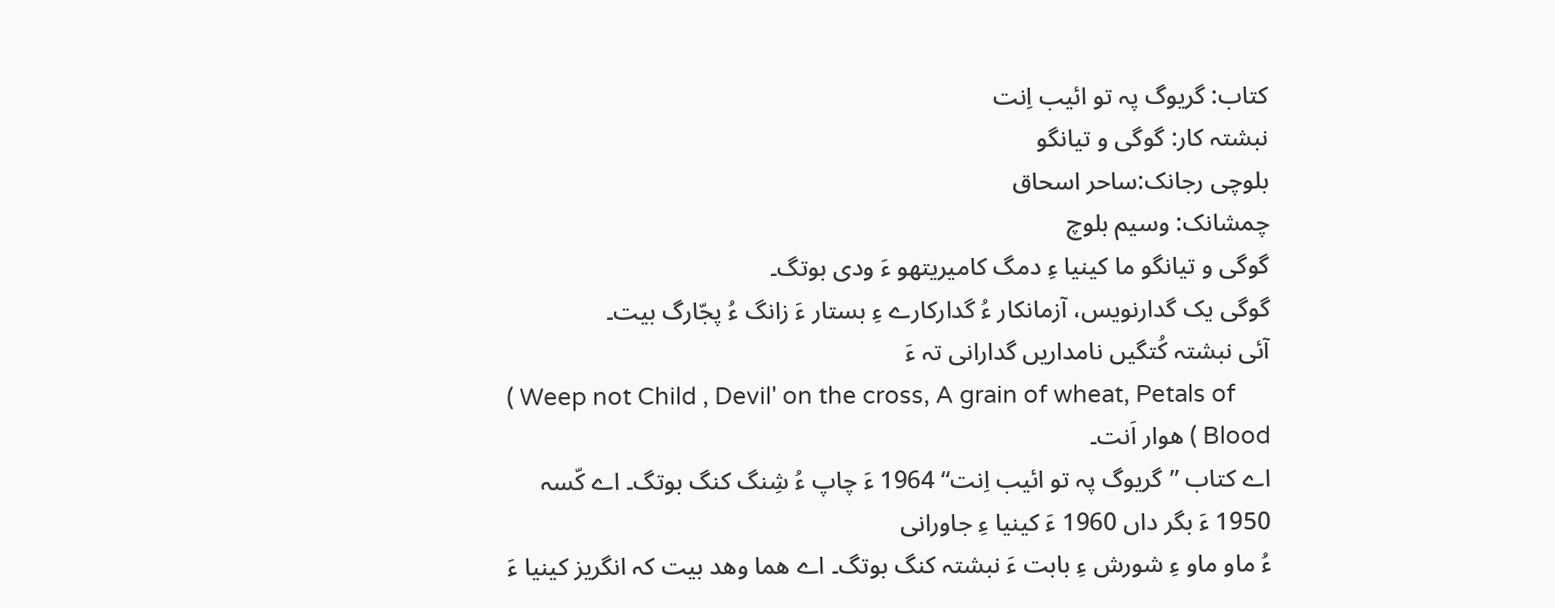کتاب: گریوگ پہ تو ائیب اِنت
نبشتہ کار: گوگی و تیانگو
بلوچی رجانک:ساحر اسحاق
چمشانک: وسیم بلوچ
گوگی و تیانگو ما کینیا ءِ دمگ کامیریتھو ءَ ودی بوتگ۔
گوگی یک گدارنویس، آزمانکار ءُ گدارکارے ءِ بستار ءَ زانگ ءُ پجّارگ بیت۔
آئی نبشتہ کُتگیں نامداریں گدارانی تہ ءَ
( Weep not Child , Devil' on the cross, A grain of wheat, Petals of
Blood ) ھوار اَنت۔
اے کتاب ”گریوگ پہ تو ائیب اِنت“ 1964 ءَ چاپ ءُ شِنگ کنگ بوتگ۔ اے کّسہ
1950 ءَ بگر داں 1960 ءَ کینیا ءِ جاورانی
ءُ ماو ماو ءِ شورش ءِ بابت ءَ نبشتہ کنگ بوتگ۔ اے ھما وھد بیت کہ انگریز کینیا ءَ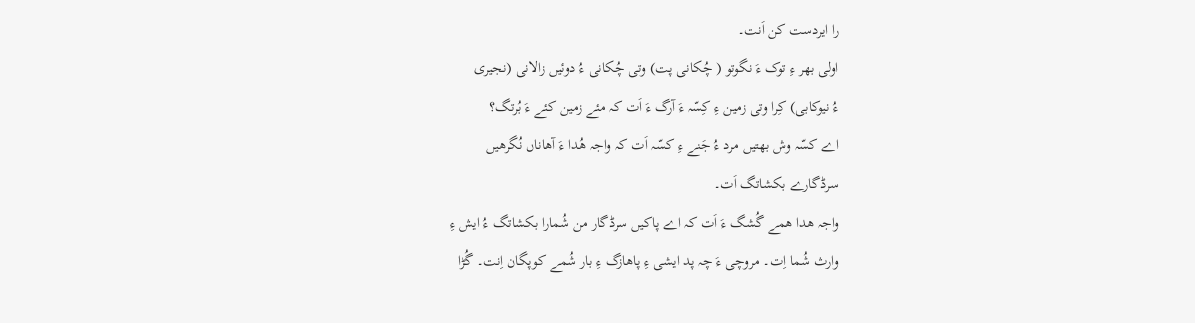را ایردست کن اَنت۔
اولی بھر ءِ توک ءَ نگوتو ( چُکانی پت) وتی چُکانی ءُ دوئیں زالانی (نجیری
ءُ نیوکابی) کِرا وتی زمین ءِ کِسّہ ءَ آرگ ءَ اَت کہ مئے زمین کئے ءَ بُرتگ؟
اے کسّہ وش بھتیں مرد ءُ جَنے ءِ کسّہ اَت کہ واجہ ھُدا ءَ آھاناں نُگرھیں
سرڈگارے بکشاتگ اَت۔
واجہ ھدا ھمے گُشگ ءَ اَت کہ اے پاکیں سرڈگار من شُمارا بکشاتگ ءُ ایش ءِ
وارث شُما اِت۔ مروچی ءَ چہ پد ایشی ءِ پاھازگ ءِ بار شُمے کوپگان اِنت۔ گُڑا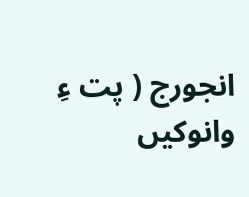انجورج ( پت ءِ وانوکیں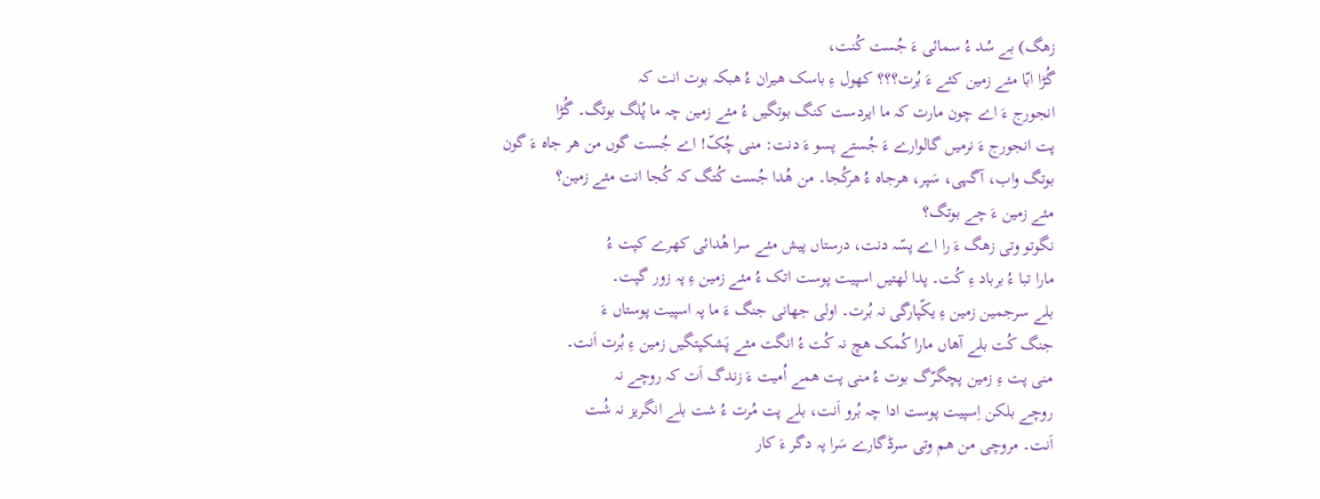زھگ) بے سُد ءُ سمائی ءَ جُست کُنت،
گُڑا ابّا مئے زمین کئے ءَ بُرت؟؟؟ کھول ءِ باسک ھیران ءُ ھبکہ بوت انت کہ
انجورج ءَ اے چون مارت کہ ما ایردست کنگ بوتگیں ءُ مئے زمین چہ ما پُلگ بوتگ۔ گُڑا
پت انجورج ءَ نرمیں گالوارے ءَ جُستے پسو ءَ دنت: منی چُکّ! اے جُست گوں من ھر جاہ ءَ گون
بوتگ واب، آگہی، سَپر، ھرجاہ ءُ ھرکُجا۔ من ھُدا جُست کُتگ کہ کُجا انت مئے زمین؟
مئے زمین ءَ چے بوتگ؟
نگوتو وتی زھگ ءَ را اے پسّہ دنت، درستاں پیش مئے سرا ھُدائی کھرے کپت ءُ
مارا تبا ءُ برباد ءِ کُت۔ پدا لھتیں اسپیت پوست اتک ءُ مئے زمین ءِ پہ زور گپت۔
بلے سرجمین زمین ءِ یکّپارگی نہ بُرت۔ اولی جھانی جنگ ءَ ما پہ اسپیت پوستاں ءَ
جنگ کُت بلے آھاں مارا کُمک ھچ نہ کُت ءُ انگت مئے پَشکپتگیں زمین ءِ بُرت اَنت۔
منی پت ءِ زمین پچگرّگ بوت ءُ منی پت ھمے اُمیت ءَ زندگ اَت کہ روچے نہ
روچے بلکن اِسپیت پوست ادا چہ بُرو اَنت، بلے پت مُرت ءُ شت بلے انگریز نہ شُت
اَنت۔ مروچی من ھم وتی سرڈگارے سَرا پہ دگر ءَ کار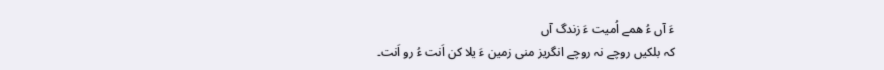ءَ آں ءُ ھمے اُمیت ءَ زندگ آں
کہ بلکیں روچے نہ روچے انگریز منی زمین ءَ یلا کن اَنت ءُ رو اَنت۔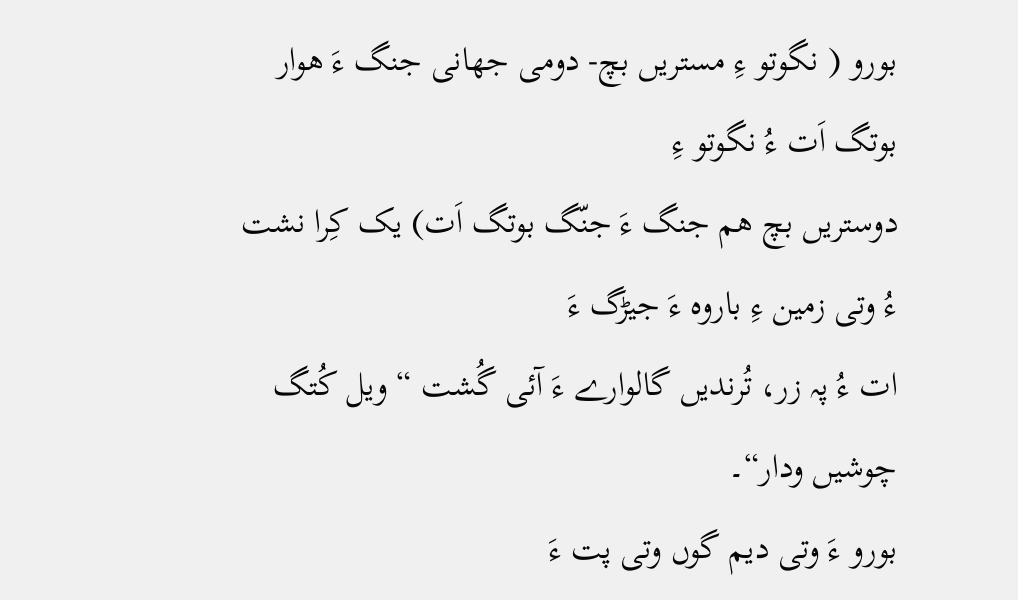بورو ( نگوتو ءِ مستریں بچ- دومی جھانی جنگ ءَ ھوار بوتگ اَت ءُ نگوتو ءِ
دوستریں بچ ھم جنگ ءَ جنّگ بوتگ اَت) یک کِرا نشت ءُ وتی زمین ءِ باروہ ءَ جیڑگ ءَ
ات ءُ پہ زر، تُرندیں گالوارے ءَ آئی گُشت “ ویل کُتگ چوشیں ودار“۔
بورو ءَ وتی دیم گوں وتی پت ءَ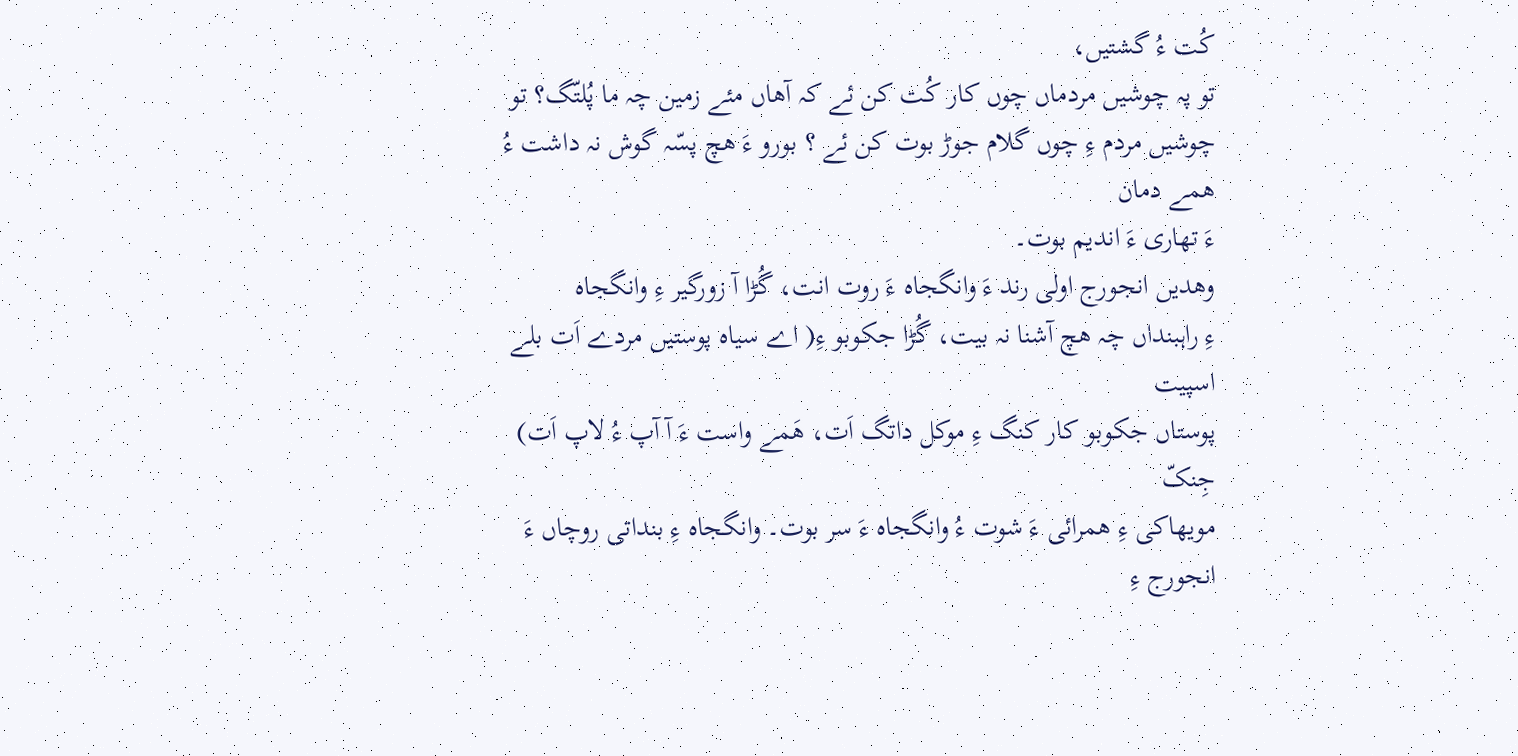کُت ءُ گشتیں،
تو پہ چوشیں مردماں چوں کار کُت کن ئے کہ آھاں مئے زمین چہ ما پُلتّگ؟ تو
چوشیں مردم ءِ چوں گلام جوڑ بوت کن ئے ؟ بورو ءَ ھچ پسّہ گوش نہ داشت ءُ ھمے دمان
ءَ تھاری ءَ اندیم بوت۔
وھدیں انجورج اولی رند ءَ وانگجاہ ءَ روت انت، گُڑا آ زورگیر ءِ وانگجاہ
ءِ راہبنداں چہ ھچ آشنا نہ بیت، گُڑا جکوبو ءِ( اے سیاہ پوستیں مردے اَت بلے اسپیت
پوستاں جکوبو کار کنگ ءِ موکل داتگ اَت، ھَمے واست ءَ آ آپ ءُ لاپ اَت) جِنکّ
مویھاکی ءِ ھمرائی ءَ شوت ءُ وانگجاہ ءَ سر بوت۔ وانگجاہ ءِ بنداتی روچاں ءَ
انجورج ءِ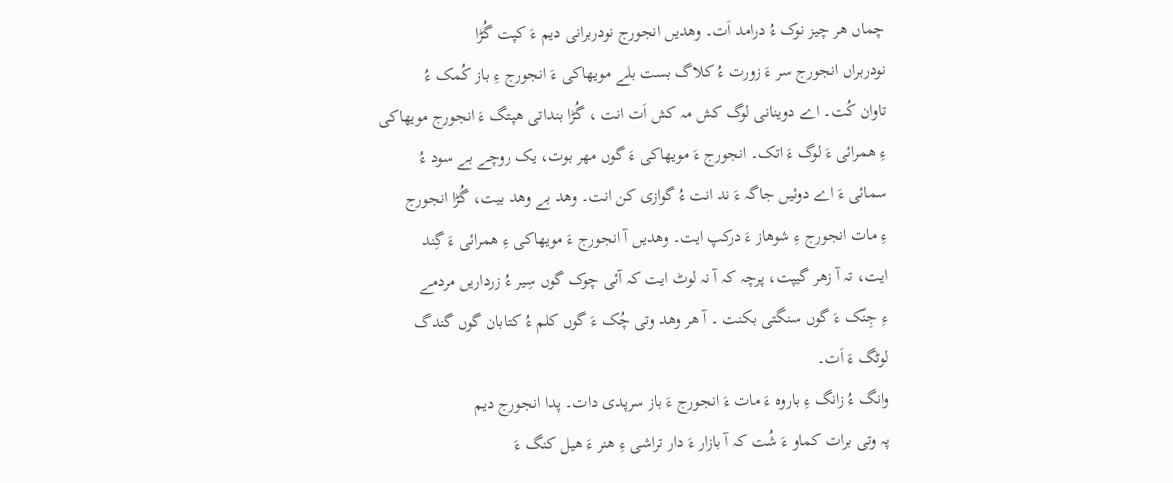چماں ھر چیز نوک ءُ درامد اَت۔ وھدیں انجورج نودربرانی دیم ءَ کپت گُڑا
نودربراں انجورج سر ءَ زورت ءُ کلاگ بست بلے مویھاکی ءَ انجورج ءِ باز کُمک ءُ
تاوان کُت۔ اے دوینانی لوگ کش مہ کش اَت انت ، گُڑا بنداتی ھپتگ ءَ انجورج مویھاکی
ءِ ھمرائی ءَ لوگ ءَ اتک۔ انجورج ءَ مویھاکی ءَ گوں مھر بوت، یک روچے بے سود ءُ
سمائی ءَ اے دوئیں جاگہ ءَ ند انت ءُ گوازی کن انت۔ وھد بے وھد بیت، گُڑا انجورج
ءِ مات انجورج ءِ شوھاز ءَ درکپ ایت۔ وھدیں آ انجورج ءَ مویھاکی ءِ ھمرائی ءَ گِند
ایت، تہ آ زھر گیپت، پرچہ کہ آ نہ لوٹ ایت کہ آئی چوک گوں سِیر ءُ زرداریں مردمے
ءِ جِنّک ءَ گوں سنگتی بکنت ۔ آ ھر وھد وتی چُک ءَ گوں کلم ءُ کتابان گوں گندگ
لوٹگ ءَ اَت۔
وانگ ءُ زانگ ءِ باروہ ءَ مات ءَ انجورج ءَ باز سرپدی دات۔ پدا انجورج دیم
پہ وتی برات کماو ءَ شُت کہ آ بازار ءَ دار تراشی ءِ ھنر ءَ ھیل کنگ ءَ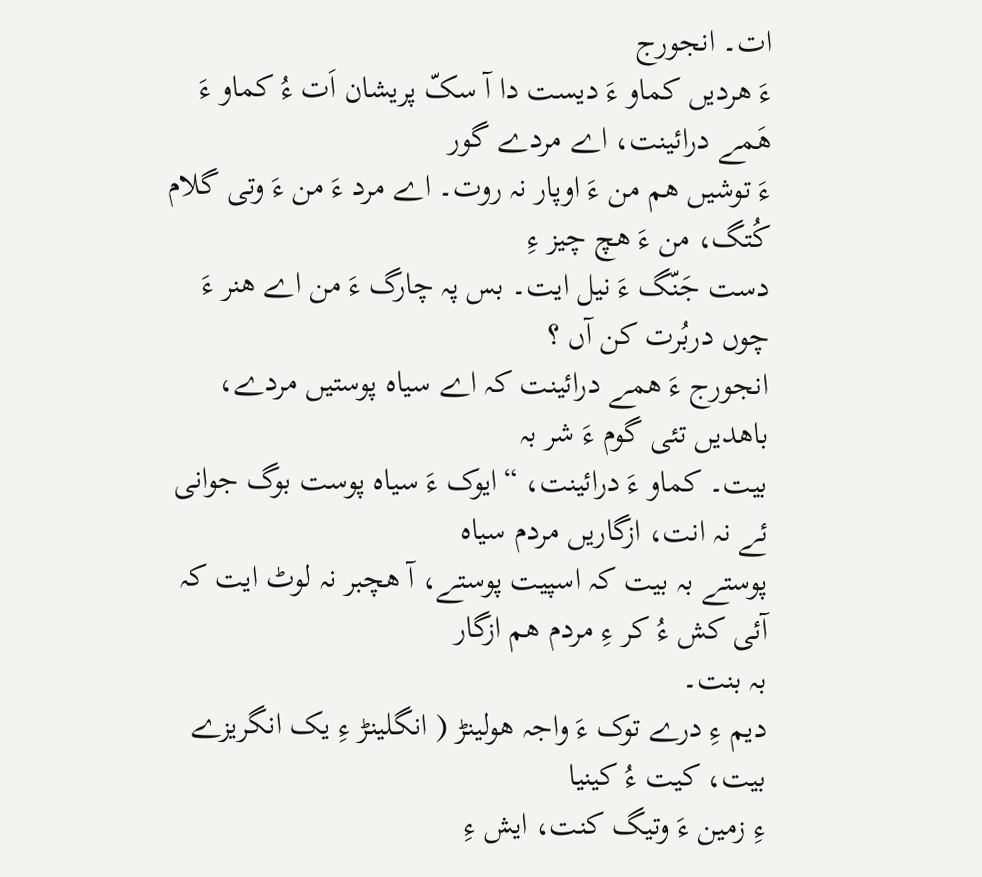ات۔ انجورج
ءَ ھردیں کماو ءَ دیست دا آ سکّ پریشان اَت ءُ کماو ءَ ھَمے درائینت، اے مردے گور
ءَ توشیں ھم من ءَ اوپار نہ روت۔ اے مرد ءَ من ءَ وتی گلام کُتگ، من ءَ ھچ چیز ءِ
دست جَنّگ ءَ نیل ایت۔ بس پہ چارگ ءَ من اے ھنر ءَ چوں دربُرت کن آں ؟
انجورج ءَ ھمے درائینت کہ اے سیاہ پوستیں مردے، باھدیں تئی گوم ءَ شر بہ
بیت۔ کماو ءَ درائینت، “ایوک ءَ سیاہ پوست بوگ جوانی ئے نہ انت، ازگاریں مردم سیاہ
پوستے بہ بیت کہ اسپیت پوستے، آ ھچبر نہ لوٹ ایت کہ آئی کش ءُ کر ءِ مردم ھم ازگار
بہ بنت۔
دیم ءِ درے توک ءَ واجہ ھولینڑ ( انگلینڑ ءِ یک انگریزے بیت، کیت ءُ کینیا
ءِ زمین ءَ وتیگ کنت، ایش ءِ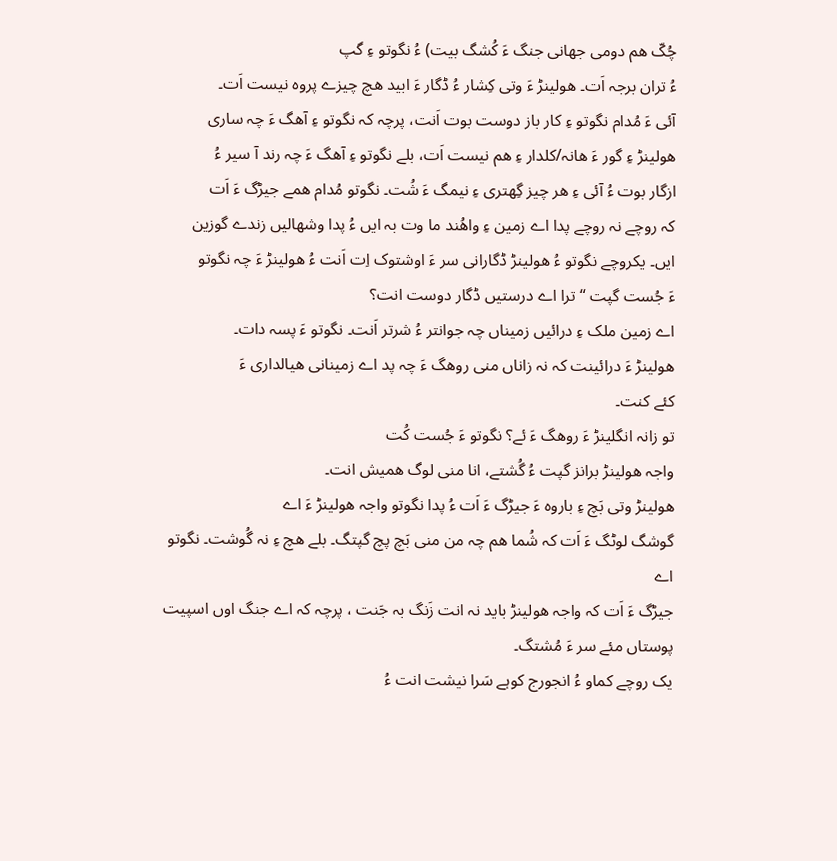چُکّ ھم دومی جھانی جنگ ءَ کُشگ بیت) ءُ نگوتو ءِ گپ
ءُ تران برجہ اَت۔ ھولینڑ ءَ وتی کِشار ءُ ڈگار ءَ ابید ھچ چیزے پروہ نیست اَت۔
آئی ءَ مُدام نگوتو ءِ کار باز دوست بوت اَنت، پرچہ کہ نگوتو ءِ آھگ ءَ چہ ساری
ھولینڑ ءِ گور ءَ ھانہ/کلدار ءِ ھم نیست اَت، بلے نگوتو ءِ آھگ ءَ چہ رند آ سیر ءُ
ازگار بوت ءُ آئی ءِ ھر چیز گِھتری ءِ نیمگ ءَ شُت۔ نگوتو مُدام ھمے جیڑگ ءَ اَت
کہ روچے نہ روچے پدا اے زمین ءِ واھُند ما وت بہ ایں ءُ پدا وشھالیں زندے گوزین
ایں۔ یکروچے نگوتو ءُ ھولینڑ ڈگارانی سر ءَ اوشتوک اِت اَنت ءُ ھولینڑ ءَ چہ نگوتو
ءَ جُست گپت “ ترا اے درستیں ڈگار دوست انت؟
اے زمین ملک ءِ درائیں زمیناں چہ جوانتر ءُ شرتر اَنت۔ نگوتو ءَ پسہ دات۔
ھولینڑ ءَ درائینت کہ نہ زاناں منی روھگ ءَ چہ پد اے زمینانی ھیالداری ءَ
کئے کنت۔
تو زانہ انگلینڑ ءَ روھگ ءَ ئے؟ نگوتو ءَ جُست کُت
واجہ ھولینڑ برانز گپت ءُ گُشتے، انا منی لوگ ھمیش انت۔
ھولینڑ وتی بَچ ءِ باروہ ءَ جیڑگ ءَ اَت ءُ پدا نگوتو واجہ ھولینڑ ءَ اے
گوشگ لوٹگ ءَ اَت کہ شُما ھم چہ من منی بَچ پچ گپتگ۔ بلے ھچ ءِ نہ گُوشت۔ نگوتو اے
جیڑگ ءَ اَت کہ واجہ ھولینڑ باید نہ انت زَنگ بہ جَنت ، پرچہ کہ اے جنگ اوں اسپیت
پوستاں مئے سر ءَ مُشتگ۔
یک روچے کماو ءُ انجورج کوہے سَرا نیشت انت ءُ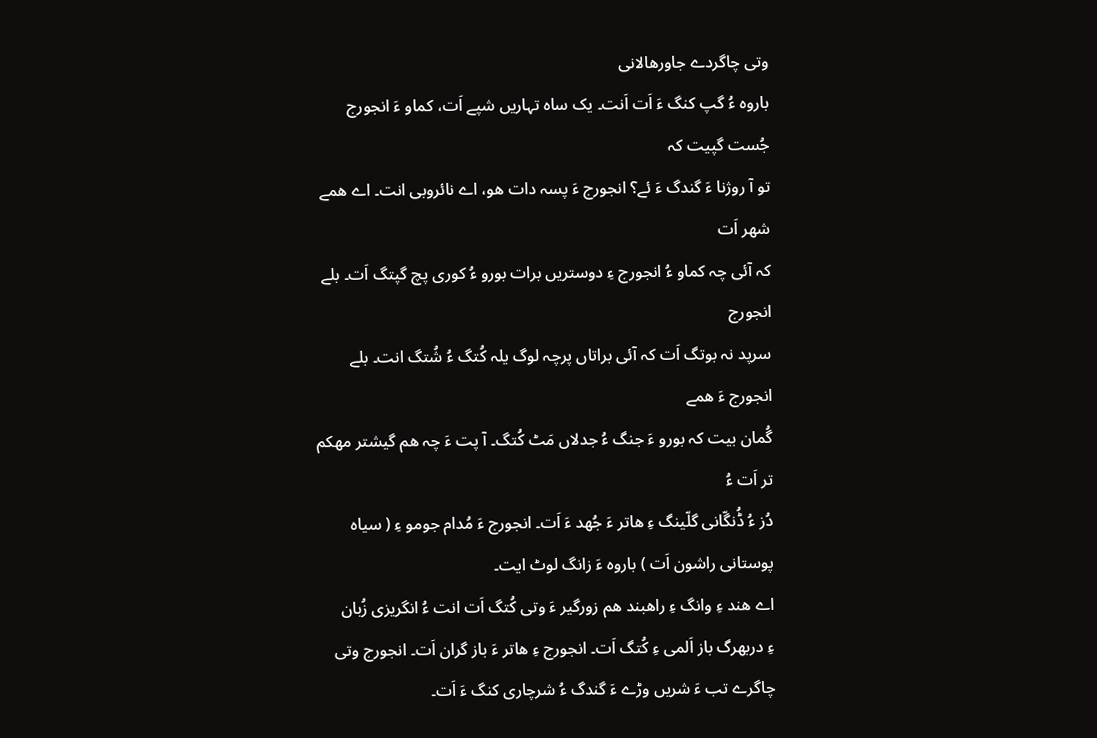وتی چاگردے جاورھالانی
باروہ ءُ گپ کنگ ءَ اَت اَنت۔ یک ساہ تہاریں شپے اَت، کماو ءَ انجورج جُست گپیت کہ
تو آ روژنا ءَ گندگ ءَ ئے؟ انجورج ءَ پسہ دات ھو، اے نائروبی انت۔ اے ھمے شھر اَت
کہ آئی چہ کماو ءُ انجورج ءِ دوستریں برات بورو ءُ کوری پچ گپتگ اَت۔ بلے انجورج
سرپد نہ بوتگ اَت کہ آئی براتاں پرچہ لوگ یلہ کُتگ ءُ شُتگ انت۔ بلے انجورج ءَ ھمے
گُمان بیت کہ بورو ءَ جنگ ءُ جدلاں مَٹ کُتگ۔ آ پت ءَ چہ ھم گیشتر مھکم تر اَت ءُ
دُز ءُ ڈُنگّانی گلّینگ ءِ ھاتر ءَ جُھد ءَ اَت۔ انجورج ءَ مُدام جومو ءِ ( سیاہ
پوستانی راشون اَت ) باروہ ءَ زانگ لوٹ ایت۔
اے ھند ءِ وانگ ءِ راھبند ھم زورگیر ءَ وتی کُتگ اَت انت ءُ انگریزی زُبان
ءِ دربھرگ باز اَلمی ءِ کُتگ اَت۔ انجورج ءِ ھاتر ءَ باز گران اَت۔ انجورج وتی
چاگرے تب ءَ شریں وڑے ءَ گندگ ءُ شرچاری کنگ ءَ اَت۔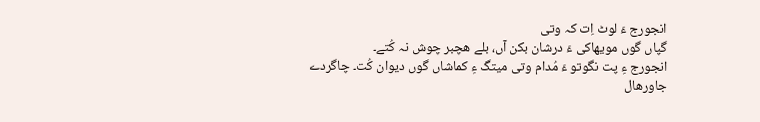انجورج ءَ لوٹ اِت کہ وتی
گپاں گوں مویھاکی ءَ درشان بکن آں، بلے ھچبر چوش نہ کُتے۔
انجورج ءِ پت نگوتو ءَ مُدام وتی میتگ ءِ کماشاں گوں دیوان کُت۔ چاگردے
جاورھال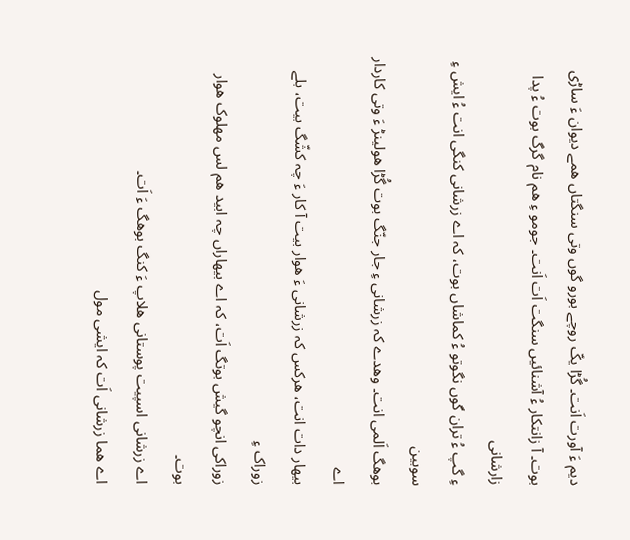دیم ءَ آورت اَنت۔ گُڑا یکّ روچے بورو گوں وتی سنگتاں ھمے دیوان ءَ ساڑی
بوت۔ آ زانتکار ءُ آشنائیں سنگت اَت اَنت۔ جومو ءِ ھم نام گرگ بوت ءُ پدا زارشانی
ءِ گپ ءُ تران گوں نگوتو ءُ کماشاں بوت، کہ اے زرشانی کنگی انت ءُ ایش ءِ سوبین
بوھگ اَلمی انت۔ وھدے کہ زرشانی ءِ جار جنّگ بوت گُڑا ھولینڑ ءَ وتی کاردار اے
بیھار دات انت، ھرکس کہ زرشانی ءَ ھوار بیت آ کار ءَ چہ کشّگ بیت، بلے زوراک ءِ
زوراکی انچو گیش بوتگ اَت، کہ اے بیھاراں چہ ابید ھم لس مھلوک ھوار بوت۔
اے زرشانی اسپیت پوستانی ھلاپ ءَ کنگ بوھگ ءَ اَت۔
اے ھما زرشانی اَت کہ ایشی مول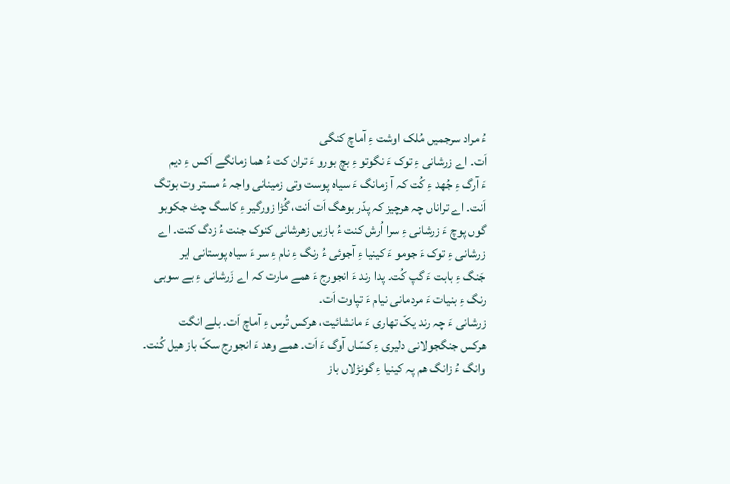ءُ مراد سرجمیں مُلک اوشت ءِ آماچ کنگی
اَت۔ اے زرشانی ءِ توک ءَ نگوتو ءِ بچ بورو ءَ تران کت ءُ ھما زمانگے اَکس ءِ دیم
ءَ آرگ ءِ جُھد ءِ کُت کہ آ زمانگ ءَ سیاہ پوست وتی زمینانی واجہ ءُ مستر وت بوتگ
اَنت۔ اے تراناں چہ ھرچیز کہ پدّر بوھگ اَت اَنت، گُڑا زورگیر ءِ کاسگ چٹ جکوبو
گوں پوچ ءَ زرشانی ءِ سرا اُرش کنت ءُ بازیں زھرشانی کنوک جنت ءُ زدگ کنت۔ اے
زرشانی ءِ توک ءَ جومو ءَ کینیا ءِ آجوئی ءُ رنگ ءِ نام ءِ سر ءَ سیاہ پوستانی ایر
جَنگ ءِ بابت ءَ گپ کُت۔ پدا رند ءَ انجورج ءَ ھمے مارت کہ اے زَرشانی ءِ بے سوبی
رنگ ءِ بنیات ءَ مردمانی نیام ءَ تپاوت اَت۔
زرشانی ءَ چہ رند یکّ تھاری ءَ مانشائیت، ھرکس تُرس ءِ آماچ اَت۔ بلے انگت
ھرکس جنگجولانی دلیری ءِ کسّاں آوگ ءَ اَت۔ ھمے وھد ءَ انجورج سکّ باز ھیل کُنت۔
وانگ ءُ زانگ ھم پہ کینیا ءِ گونڑلاں باز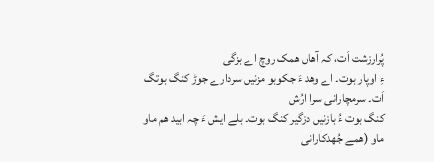پُرارزشت اَت، کہ آھاں ھمک روچ اے بزگی
ءِ اوپار بوت۔ اے وھد ءَ جکوبو مزنیں سردارے جوڑ کنگ بوتگ اَت۔ سرمچارانی سرا ارُش
کنگ بوت ءُ بازنیں دزگیر کنگ بوت۔ بلے ایش ءَ چہ ابید ھم ماو ماو (ھمے جُھدکارانی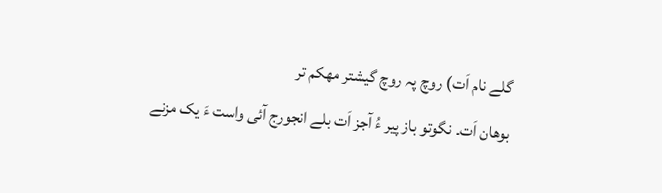گلے نام اَت) روچ پہ روچ گیشتر مھکم تر
بوھان اَت۔ نگوتو باز پیر ءُ آجز اَت بلے انجورج آئی واست ءَ یک مزنے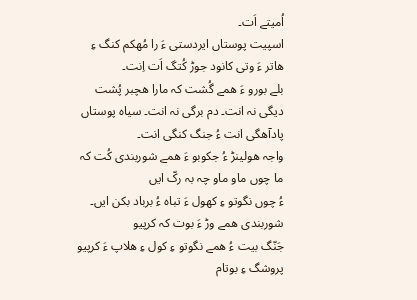اُمیتے اَت۔
اسپیت پوستاں ایردستی ءَ را مُھکم کنگ ءِ ھاتر ءَ وتی کانود جوڑ کُتگ اَت اِنت۔
بلے بورو ءَ ھمے گُشت کہ مارا ھچبر پُشت دیگی نہ انت۔ دم برگی نہ انت۔ سیاہ پوستاں
پادآھگی انت ءُ جنگ کنگی انت۔
واجہ ھولینڑ ءُ جکوبو ءَ ھمے شوربندی کُت کہ ما چوں ماو ماو چہ بہ رکّ ایں
ءُ چوں نگوتو ءِ کھول ءَ تباہ ءُ برباد بکن ایں۔ شوربندی ھمے وڑ ءَ بوت کہ کرپیو
جَنّگ بیت ءُ ھمے نگوتو ءِ کول ءِ ھلاپ ءَ کرپیو پروشگ ءِ بوتام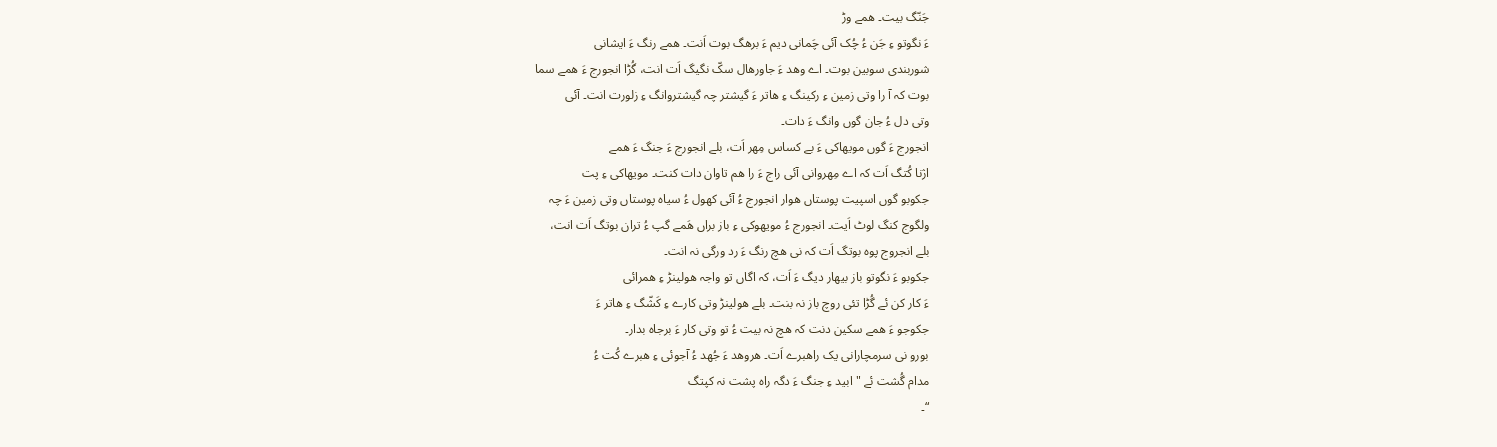جَنّگ بیت۔ ھمے وڑ
ءَ نگوتو ءِ جَن ءُ چُک آئی چَمانی دیم ءَ برھگ بوت اَنت۔ ھمے رنگ ءَ ایشانی
شوربندی سوبین بوت۔ اے وھد ءَ جاورھال سکّ نگیگ اَت انت، گُڑا انجورج ءَ ھمے سما
بوت کہ آ را وتی زمین ءِ رکینگ ءِ ھاتر ءَ گیشتر چہ گیشتروانگ ءِ زلورت انت۔ آئی
وتی دل ءُ جان گوں وانگ ءَ دات۔
انجورج ءَ گوں مویھاکی ءَ بے کساس مِھر اَت، بلے انجورج ءَ جنگ ءَ ھمے
اژنا کُتگ اَت کہ اے مِھروانی آئی راج ءَ را ھم تاوان دات کنت۔ مویھاکی ءِ پت
جکوبو گوں اسپیت پوستاں ھوار انجورج ءُ آئی کھول ءُ سیاہ پوستاں وتی زمین ءَ چہ
ولگوج کنگ لوٹ اَیت۔ انجورج ءُ مویھوکی ءِ باز براں ھَمے گپ ءُ تران بوتگ اَت انت،
بلے انجروج پوہ بوتگ اَت کہ نی ھچ رنگ ءَ رد ورگی نہ انت۔
جکوبو ءَ نگوتو باز بیھار دیگ ءَ اَت، کہ اگاں تو واجہ ھولینڑ ءِ ھمرائی
ءَ کار کن ئے گُڑا تئی روچ باز نہ بنت۔ بلے ھولینڑ وتی کارے ءِ کَشّگ ءِ ھاتر ءَ
جکوجو ءَ ھمے سکین دنت کہ ھچ نہ بیت ءُ تو وتی کار ءَ برجاہ بدار۔
بورو نی سرمچارانی یک راھبرے اَت۔ ھروھد ءَ جُھد ءُ آجوئی ءِ ھبرے کُت ءُ
مدام گُشت ئے " ابید ءِ جنگ ءَ دگہ راہ پشت نہ کپتگ
“۔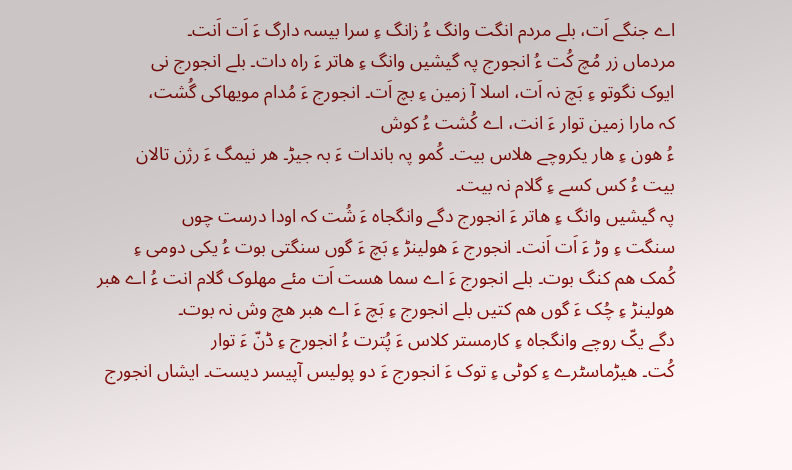اے جنگے اَت، بلے مردم انگت وانگ ءُ زانگ ءِ سرا بیسہ دارگ ءَ اَت اَنت۔
مردماں زر مُچ کُت ءُ انجورج پہ گیشیں وانگ ءِ ھاتر ءَ راہ دات۔ بلے انجورج نی
ایوک نگوتو ءِ بَچ نہ اَت، اسلا آ زمین ءِ بچ اَت۔ انجورج ءَ مُدام مویھاکی گُشت،
کہ مارا زمین توار ءَ انت، اے کُشت ءُ کوش
ءُ ھون ءِ ھار یکروچے ھلاس بیت۔ کُمو پہ باندات ءَ بہ جیڑ۔ ھر نیمگ ءَ رژن تالان
بیت ءُ کس کسے ءِ گلام نہ بیت۔
پہ گیشیں وانگ ءِ ھاتر ءَ انجورج دگے وانگجاہ ءَ شُت کہ اودا درست چوں
سنگت ءِ وڑ ءَ اَت اَنت۔ انجورج ءَ ھولینڑ ءِ بَچ ءَ گوں سنگتی بوت ءُ یکی دومی ءِ
کُمک ھم کنگ بوت۔ بلے انجورج ءَ اے سما ھست اَت مئے مھلوک گلام انت ءُ اے ھبر
ھولینڑ ءِ چُک ءَ گوں ھم کتیں بلے انجورج ءِ بَچ ءَ اے ھبر ھچ وش نہ بوت۔
دگے یکّ روچے وانگجاہ ءِ کارمستر کلاس ءَ پُترت ءُ انجورج ءِ ڈنّ ءَ توار
کُت۔ ھیڑماسٹرے ءِ کوٹی ءِ توک ءَ انجورج ءَ دو پولیس آپیسر دیست۔ ایشاں انجورج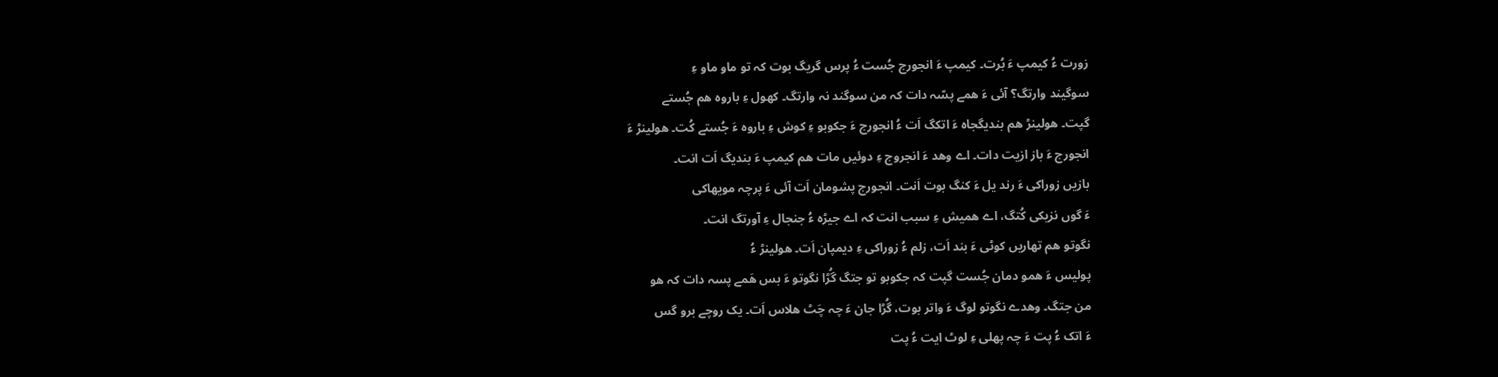زورت ءُ کیمپ ءَ بُرت۔ کیمپ ءَ انجورج جُست ءُ پرس گریگ بوت کہ تو ماو ماو ءِ
سوگیند وارتگ؟ آئی ءَ ھمے پسّہ دات کہ من سوگند نہ وارتگ۔ کھول ءِ باروہ ھم جُستے
گپت۔ ھولینڑ ھم بندیگجاہ ءَ اتکگ اَت ءُ انجورج ءَ جکوبو ءِ کوش ءِ باروہ ءَ جُستے کُت۔ ھولینڑ ءَ
انجورج ءَ باز ازیت دات۔ اے وھد ءَ انجروج ءِ دوئیں مات ھم کیمپ ءَ بندیگ اَت انت۔
بازیں زوراکی ءَ رند یل ءَ کنگ بوت اَنت۔ انجورج پشومان اَت آئی ءَ پرچہ مویھاکی
ءَ گوں نزیکی کُتگ، اے ھمیش ءِ سبب انت کہ اے جیڑہ ءُ جنجال ءِ آورتگ انت۔
نگوتو ھم تھاریں کوٹی ءَ بند اَت، زلم ءُ زوراکی ءِ دیمپان اَت۔ ھولینڑ ءُ
پولیس ءَ ھمو دمان جُست گپت کہ جکوبو تو جتگ گُڑا نگوتو ءَ بس ھَمے پسہ دات کہ ھو
من جتگ۔ وھدے نگوتو لوگ ءَ واتر بوت، گُڑا جان ءَ چہ چَٹ ھلاس اَت۔ یک روچے برو گس
ءَ اتک ءُ پت ءَ چہ پھلی ءِ لوٹ ایت ءُ پت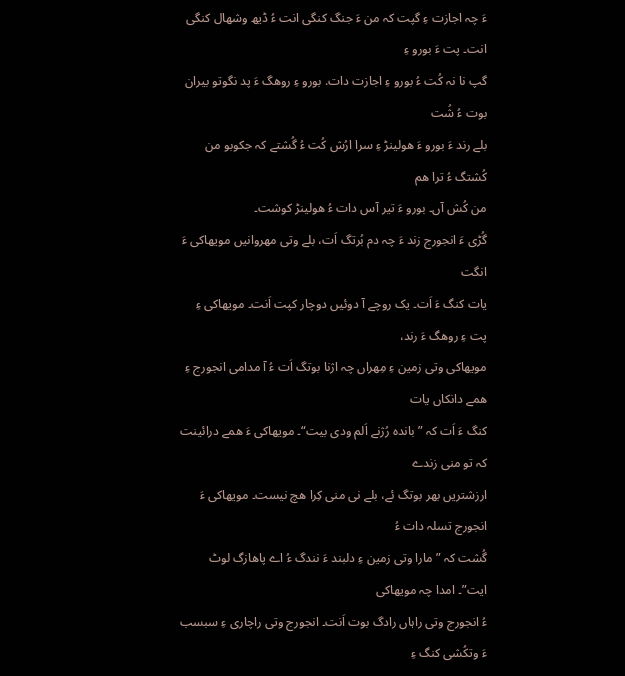ءَ چہ اجازت ءِ گپت کہ من ءَ جنگ کنگی انت ءُ ڈیھ وشھال کنگی انت۔ پت ءَ بورو ءِ
گپ نا نہ کُت ءُ بورو ءِ اجازت دات. بورو ءِ روھگ ءَ پد نگوتو بیران بوت ءُ شُت
بلے رند ءَ بورو ءَ ھولینڑ ءِ سرا ارُش کُت ءُ گُشتے کہ جکوبو من کُشتگ ءُ ترا ھم
من کُش آں۔ بورو ءَ تیر آس دات ءُ ھولینڑ کوشت۔
گُڑی ءَ انجورج زند ءَ چہ دم بُرتگ اَت، بلے وتی مھروانیں مویھاکی ءَ انگت
یات کنگ ءَ اَت۔ یک روچے آ دوئیں دوچار کپت اَنت۔ مویھاکی ءِ پت ءِ روھگ ءَ رند،
مویھاکی وتی زمین ءِ مِھراں چہ اژنا بوتگ اَت ءُ آ مدامی انجورج ءِ ھمے دانکاں یات
کنگ ءَ اَت کہ ”باندہ رُژنے اَلم ودی بیت“۔ مویھاکی ءَ ھمے درائینت کہ تو منی زندے
ارزشتریں بھر بوتگ ئے، بلے نی منی کِرا ھچ نیست۔ مویھاکی ءَ انجورج تسلہ دات ءُ
گُشت کہ ”مارا وتی زمین ءِ دلبند ءَ نندگ ءُ اے پاھازگ لوٹ ایت”۔ امدا چہ مویھاکی
ءُ انجورج وتی راہاں رادگ بوت اَنت۔ انجورج وتی راچاری ءِ سبسب ءَ وتکُشی کنگ ءِ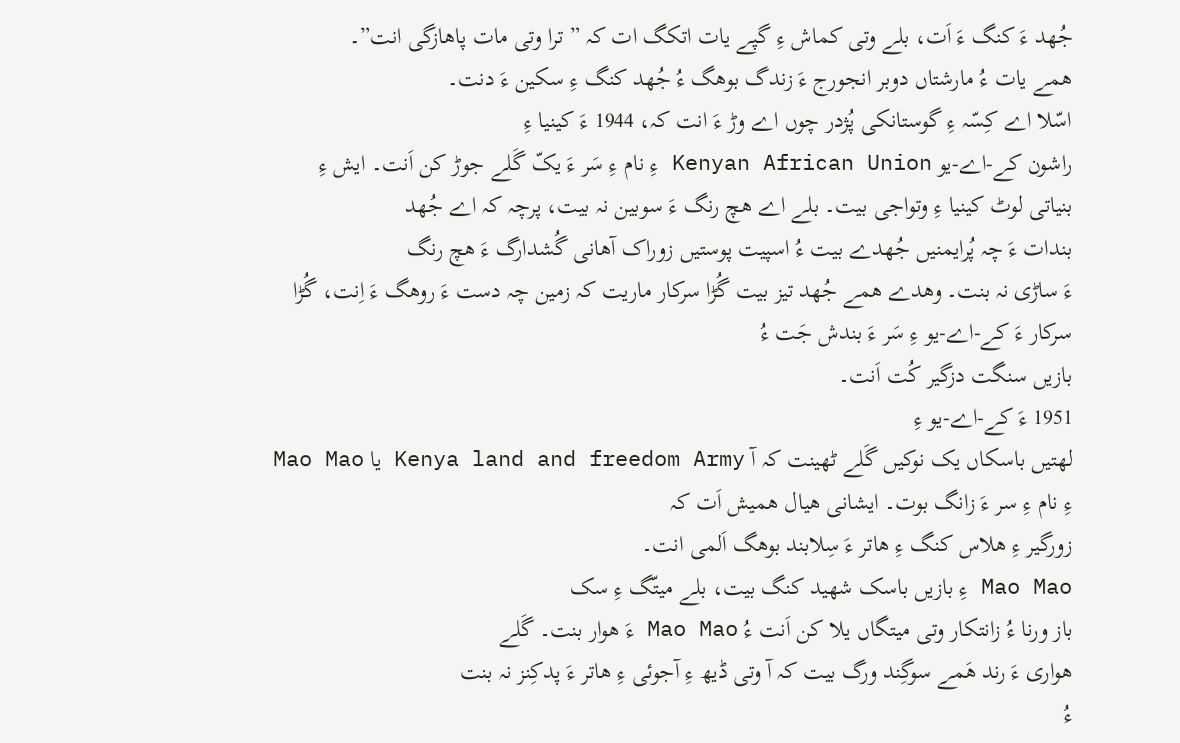جُھد ءَ کنگ ءَ اَت، بلے وتی کماش ءِ گپے یات اتکگ ات کہ ” ترا وتی مات پاھازگی انت”۔
ھمے یات ءُ مارشتاں دوبر انجورج ءَ زندگ بوھگ ءُ جُھد کنگ ءِ سکین ءَ دنت۔
اسّلا اے کِسّہ ءِ گوستانکی پُژدر چوں اے وڑ ءَ انت کہ، 1944 ءَ کینیا ءِ
راشون کے-اے-یو Kenyan African Union ءِ نام ءِ سَر ءَ یکّ گَلے جوڑ کن اَنت۔ ایش ءِ
بنیاتی لوٹ کینیا ءِ وتواجی بیت۔ بلے اے ھچ رنگ ءَ سوبین نہ بیت، پرچہ کہ اے جُھد
بندات ءَ چہ پُرایمنیں جُھدے بیت ءُ اسپیت پوستیں زوراک آھانی گُشدارگ ءَ ھچ رنگ
ءَ ساڑی نہ بنت۔ وھدے ھمے جُھد تیز بیت گُڑا سرکار ماریت کہ زمین چہ دست ءَ روھگ ءَ اِنت، گُڑا
سرکار ءَ کے-اے-یو ءِ سَر ءَ بندش جَت ءُ
بازیں سنگت دزگیر کُت اَنت۔
1951 ءَ کے-اے-یو ءِ
لھتیں باسکاں یک نوکیں گَلے ٹھینت کہ آ Kenya land and freedom Army یا Mao Mao ءِ نام ءِ سر ءَ زانگ بوت۔ ایشانی ھیال ھمیش اَت کہ
زورگیر ءِ ھلاس کنگ ءِ ھاتر ءَ سِلابند بوھگ اَلمی انت۔
Mao Mao ءِ بازیں باسک شھید کنگ بیت، بلے میتّگ ءِ سک
باز ورنا ءُ زانتکار وتی میتگاں یلا کن اَنت ءُ Mao Mao ءَ ھوار بنت۔ گَلے
ھواری ءَ رند ھَمے سوگِند ورگ بیت کہ آ وتی ڈیھ ءِ آجوئی ءِ ھاتر ءَ پدکِنز نہ بنت
ءُ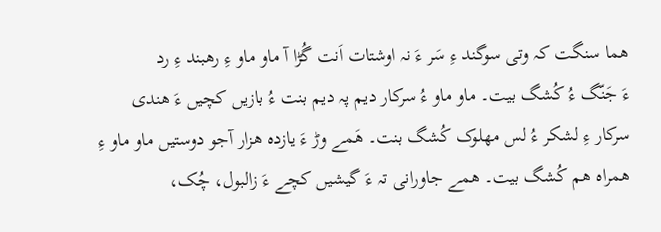ھما سنگت کہ وتی سوگند ءِ سَر ءَ نہ اوشتات اَنت گُڑا آ ماو ماو ءِ رھبند ءِ رد
ءَ جَنّگ ءُ کُشگ بیت۔ ماو ماو ءُ سرکار دیم پہ دیم بنت ءُ بازیں کچیں ءَ ھندی
سرکار ءِ لشکر ءُ لس مھلوک کُشگ بنت۔ ھَمے وڑ ءَ یازدہ ھزار آجو دوستیں ماو ماو ءِ
ھمراہ ھم کُشگ بیت۔ ھمے جاورانی تہ ءَ گیشیں کچے ءَ زالبول، چُک،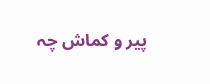پیر و کماش چہ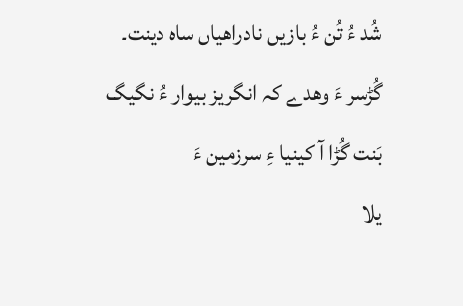شُد ءُ تُن ءُ بازیں نادراھیاں ساہ دینت۔
گُڑسر ءَ وھدے کہ انگریز بیوار ءُ نگیگ بَنت گُڑا آ کینیا ءِ سرزمین ءَ
یلا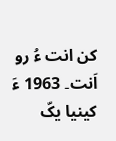کن انت ءُ رو اَنت۔ 1963 ءَ کینیا یکّ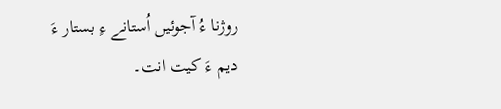روژنا ءُ آجوئیں اُستانے ءِ بستار ءَ
دیم ءَ کیت انت۔